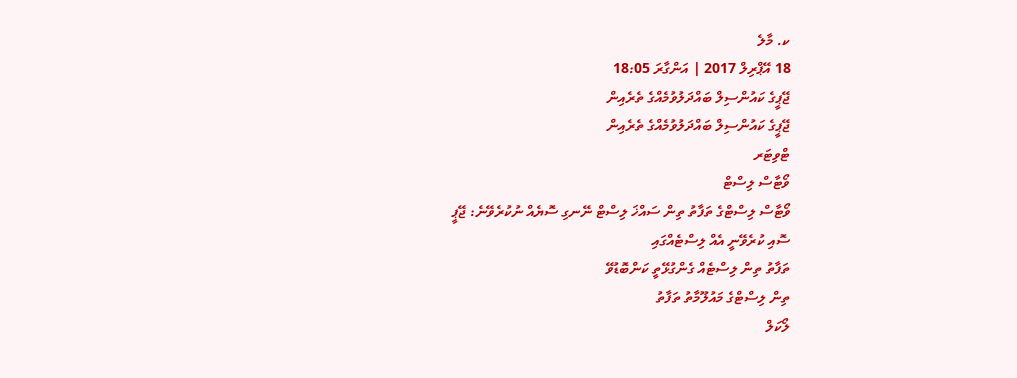ކ. މާލެ
18 އޭޕްރިލް 2017 | އަންގާރަ 18:05
ޖޭޕީގެ ކައުންސިލް ބައްދަލުވުމެއްގެ ތެރެއިން
ޖޭޕީގެ ކައުންސިލް ބައްދަލުވުމެއްގެ ތެރެއިން
ޓްވިޓަރ
ވޯޓާސް ލިސްޓް
ވޯޓާސް ލިސްޓްގެ ތަފާތު ތިން ސައްޚަ ލިސްޓް ނޭނގި ސޮޔެއް ނުކުރެވޭނެ: ޖޭޕީ
ސޮއި ކުރެވޭނީ އެއް ލިސްޓެއްގައި
ތަފާތު ތިން ލިސްޓެއް ގެންގުޅޭތީ ކަންބޮޑުވޭ
ތިން ލިސްޓްގެ މައުލޫމާތު ތަފާތު
ލޯކަލް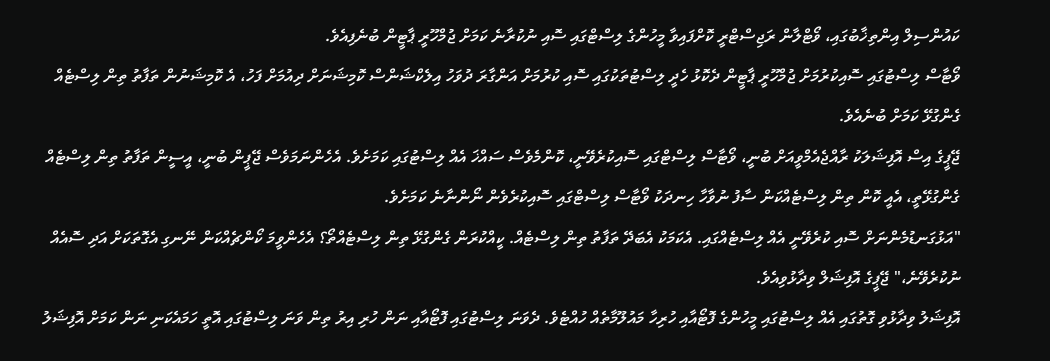ކައުންސިލް އިންތިޚާބުގައި، ވޯޓްލާން ރަޖިސްޓްރީ ކޮށްފައިވާ މީހުންގެ ލިސްޓްގައި ސޮއި ނުކުރާނެ ކަމަށް ޖުމްހޫރީ ޕާޓީން ބުނެފިއެވެ.
ވޯޓާސް ލިސްޓުގައި ސޮއިކުރުމަށް ޖުމްހޫރީ ޕާޓީން ދެކޮޅު ހެދީ ލިސްޓުތަކުގައި ސޮއި ކުރުމަށް އަންގާރަ ދުވަހު އިލެކްޝަންސް ކޮމިޝަނަށް ދިއުމަށް ފަހު، އެ ކޮމިޝަނުން ތަފާތު ތިން ލިސްޓެއް ގެންގުޅޭ ކަމަށް ބުނެއެވެ.
ޖޭޕީގެ އިސް އޮފިޝަލަކު ރާއްޖެއެމްވީއަށް ބުނީ، ވޯޓާސް ލިސްޓްގައި ސޮއިކުރެވޭނީ، ކޮންމެވެސް ސައްޚަ އެއް ލިސްޓުގައި ކަމަށެވެ. އެހެންނަމަވެސް ޖޭޕީން ބުނީ، އީސީން ތަފާތު ތިން ލިސްޓެއް ގެންގުޅޭތީ، އެއީ ކޮން ތިން ލިސްޓެއްކަން ސާފު ނުވާހާ ހިނދަކު ވޯޓާސް ލިސްޓްގައި ސޮއިކުރެވެން ނޯންނާނެ ކަމަށެވެ.
"އަޅުގަނޑުމެންނަށް ސޮއި ކުރެވޭނީ އެއް ލިސްޓެއްގައި. އެކަމަކު އެބަދޭ ތަފާތު ތިން ލިސްޓެއް. ކީއްކުރަން ގެންގުޅޭ ތިން ލިސްޓެއްތޯ؟ އެހެންވީމަ ކޯންޗެއްކަން ނޭނގި އެގޮތަކަށް އަދި ސޮއެއް ނުކުރެވޭނެ،" ޖޭޕީގެ އޮފިޝަލް ވިދާޅުވިއެވެ.
އޮފިޝަލު ވިދާޅުވި ގޮތުގައި އެއް ލިސްޓުގައި މީހުންގެ ފޮޓޯއާއި ހުރިހާ މައުލޫމާތެއް ހުއްޓެވެ. ދެވަނަ ލިސްޓުގައި ފޮޓޯއާއި ނަން ހުރި އިރު ތިން ވަނަ ލިސްޓުގައި އޮތީ ހަމައެކަނި ނަން ކަމަށް އޮފިޝަލު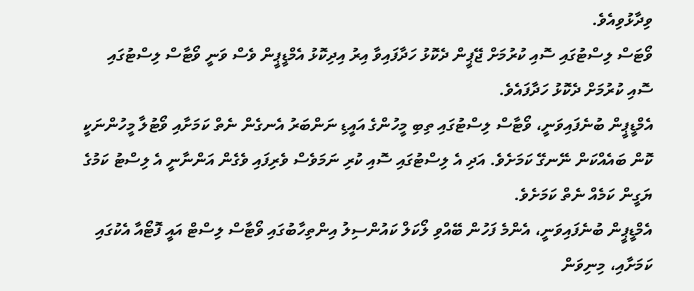ވިދާޅުވިއެވެ.
ވޯޓަސް ލިސްޓުގައި ސޮއި ކުރުމަށް ޖޭޕީން ދެކޮޅު ހަދާފައިވާ އިރު އިދިކޮޅު އެމްޑީޕީން ވެސް ވަނީ ވޯޓާސް ލިސްޓުގައި ސޮއި ކުރުމަށް ދެކޮޅު ހަދާފައެވެ.
އެމްޑީޕީން ބުނެފައިވަނީ، ވޯޓާސް ލިސްޓުގައި ތިބި މީހުންގެ އައީޑި ނަންބަރު އެނގެން ނެތް ކަމަށާއި ވޯޓުލާ މީހުންނަކީ ކޮން ބައެއްކަން ނޭނގޭ ކަމަށެވެ. އަދި އެ ލިސްޓުގައި ސޮއި ކުރި ނަމަވެސް ވެރިފައި ވެގެން އަންނާނީ އެ ލިސްޓު ކަމުގެ ޔަގީން ކަމެއް ނެތް ކަމަށެވެ.
އެމްޑީޕީން ބުނެފައިވަނީ، އެންމެ ފަހުން ބޭއްވި ލޯކަލް ކައުންސިލު އިންތިހާބުގައި ވޯޓާސް ލިސްޓް އައީ ފޮޓޯއާ އެކުގައި ކަމަށާއި، މިނިވަން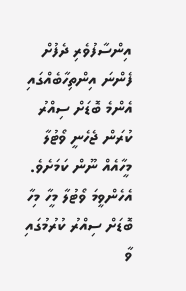އިންސާފުވެރި ދެފުށް ފެންނަ އިންތިހާބެއްގައި އެންމެ ބޮޑަށް ސިއްރު ކުރަން ޖެހެނީ ވޯޓުލާ މީހާއެއް ނޫން ކަމަށެވެ. އެހެންވީމަ ވޯޓުލާ މީހާ މިހާ ބޮޑަށް ސިއްރު ކުރުމުގައި ވާ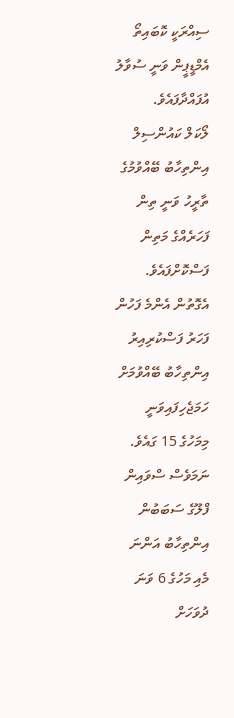ސިއްރަކީ ކޮބައިތޯ އެމްޑީޕީން ވަނީ ސުވާލު އުފައްދާފައެވެ.
ލޯކަލް ކައުންސިލް އިންތިހާބު ބޭއްވުމުގެ ތާރީހު ވަނީ ތިން ފަހަރެއްގެ މަތިން ފަސްކޮށްފައެވެ. އެގޮތުން އެންމެ ފަހުން ފަހަރު ފަސްކުރިއިރު އިންތިހާބު ބޭއްވުމަށް ހަމަޖެހިފައިވަނީ މިމަހުގެ 15 ގައެވެ. ނަމަވެސް ސްވައިން ފްލޫގެ ސަބަބުން އިންތިހާބު އަންނަ މެއި މަހުގެ 6 ވަނަ ދުވަހަށް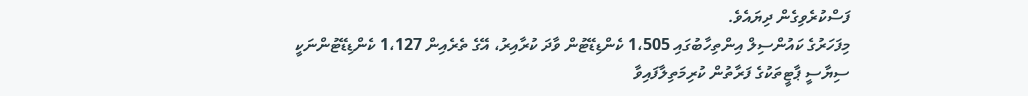ފަސްކުރެވިގެން ދިޔައެވެ.
މިފަހަރުގެ ކައުންސިލް އިންތިހާބުގައި 1،505 ކެންޑިޑޭޓުން ވާދަ ކުރާއިރު، އޭގެ ތެރެއިން 1،127 ކެންޑިޑޭޓުންނަކީ ސިޔާސީ ޕާޓީތަކުގެ ފަރާތުން ކުރިމަތިލާފައިވާ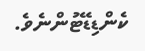ކެންޑިޑޭޓުންނެވެ.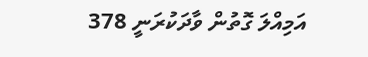އަމިއްލަ ގޮތުން ވާދަކުރަނީ 378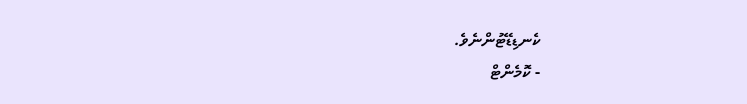ކެނޑިޑޭޓުންނެވެ.
- ކޮމެންޓް